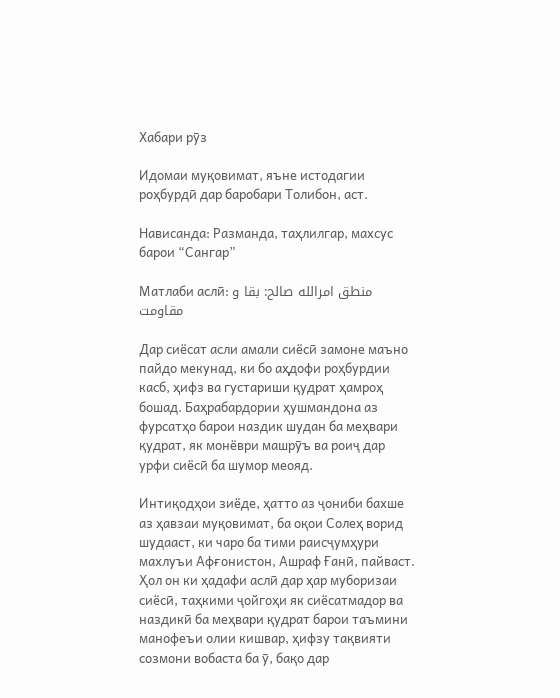Хабари рӯз

Идомаи муқовимат, яъне истодагии роҳбурдӣ дар баробари Толибон, аст.

Нависанда: Разманда, таҳлилгар, махсус барои “Сангар”

Матлаби аслӣ: منطق امرالله صالح: بقا و مقاومت

Дар сиёсат асли амали сиёсӣ замоне маъно пайдо мекунад, ки бо аҳдофи роҳбурдии касб, ҳифз ва густариши қудрат ҳамроҳ бошад. Баҳрабардории ҳушмандона аз фурсатҳо барои наздик шудан ба меҳвари қудрат, як монёври машрӯъ ва роиҷ дар урфи сиёсӣ ба шумор меояд.

Интиқодҳои зиёде, ҳатто аз ҷониби бахше аз ҳавзаи муқовимат, ба оқои Солеҳ ворид шудааст, ки чаро ба тими раисҷумҳури махлуъи Афғонистон, Ашраф Ғанӣ, пайваст. Ҳол он ки ҳадафи аслӣ дар ҳар муборизаи сиёсӣ, таҳкими ҷойгоҳи як сиёсатмадор ва наздикӣ ба меҳвари қудрат барои таъмини манофеъи олии кишвар, ҳифзу тақвияти созмони вобаста ба ӯ, бақо дар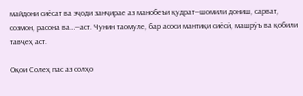майдони сиёсат ва эҷоди занҷирае аз манобеъи қудрат—шомили дониш, сарват, созмон, расона ва…—аст. Чунин таомуле, бар асоси мантиқи сиёсӣ, машрӯъ ва қобили тавҷеҳ аст.

Оқои Солеҳ пас аз солҳо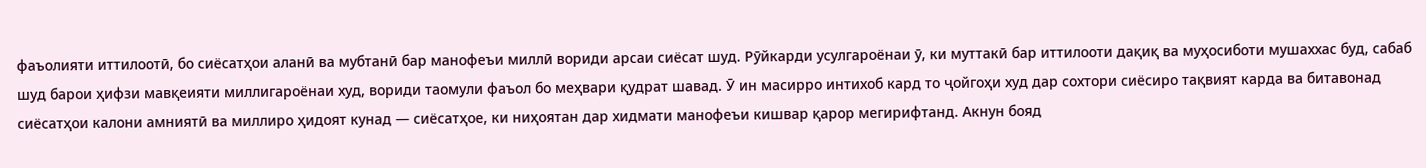фаъолияти иттилоотӣ, бо сиёсатҳои аланӣ ва мубтанӣ бар манофеъи миллӣ вориди арсаи сиёсат шуд. Рӯйкарди усулгароёнаи ӯ, ки муттакӣ бар иттилооти дақиқ ва муҳосиботи мушаххас буд, сабаб шуд барои ҳифзи мавқеияти миллигароёнаи худ, вориди таомули фаъол бо меҳвари қудрат шавад. Ӯ ин масирро интихоб кард то ҷойгоҳи худ дар сохтори сиёсиро тақвият карда ва битавонад сиёсатҳои калони амниятӣ ва миллиро ҳидоят кунад — сиёсатҳое, ки ниҳоятан дар хидмати манофеъи кишвар қарор мегирифтанд. Акнун бояд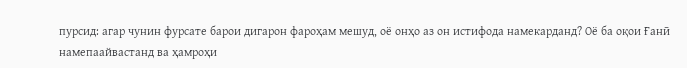пурсид: агар чунин фурсате барои дигарон фароҳам мешуд, оё онҳо аз он истифода намекарданд? Оё ба оқои Ғанӣ намепаайвастанд ва ҳамроҳи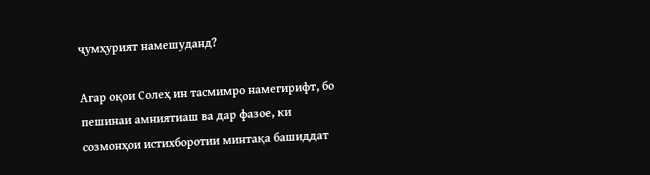ҷумҳурият намешуданд?

Агар оқои Солеҳ ин тасмимро намегирифт, бо пешинаи амниятиаш ва дар фазое, ки созмонҳои истихборотии минтақа башиддат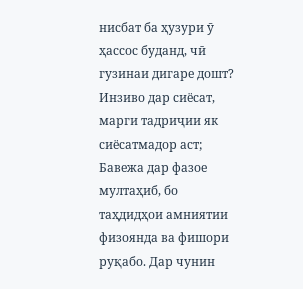нисбат ба ҳузури ӯ ҳассос буданд, чӣ гузинаи дигаре дошт? Инзиво дар сиёсат, марги тадриҷии як сиёсатмадор аст; Бавежа дар фазое мултаҳиб, бо таҳдидҳои амниятии физоянда ва фишори руқабо. Дар чунин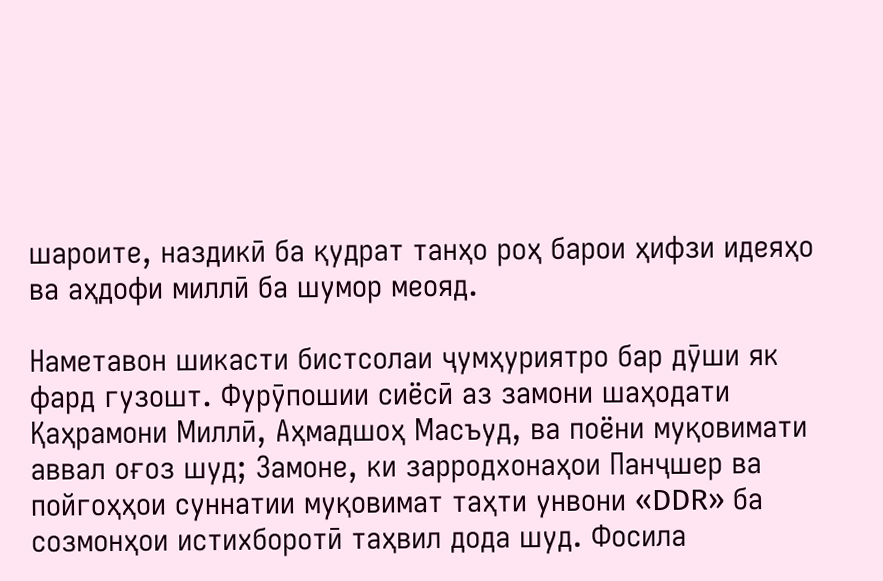шароите, наздикӣ ба қудрат танҳо роҳ барои ҳифзи идеяҳо ва аҳдофи миллӣ ба шумор меояд.

Наметавон шикасти бистсолаи ҷумҳуриятро бар дӯши як фард гузошт. Фурӯпошии сиёсӣ аз замони шаҳодати Қаҳрамони Миллӣ, Аҳмадшоҳ Масъуд, ва поёни муқовимати аввал оғоз шуд; Замоне, ки зарродхонаҳои Панҷшер ва пойгоҳҳои суннатии муқовимат таҳти унвони «DDR» ба созмонҳои истихборотӣ таҳвил дода шуд. Фосила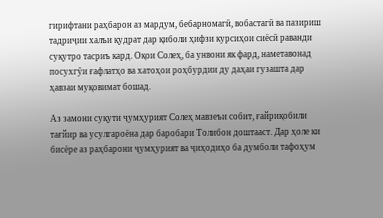гирифтани раҳбарон аз мардум, бебарномагӣ, вобастагӣ ва пазириш тадриҷии халъи қудрат дар қиболи ҳифзи курсиҳои сиёсӣ раванди суқутро тасриъ кард. Оқои Солеҳ, ба унвони як фард, наметавонад посухгӯи ғафлатҳо ва хатоҳои роҳбурдии ду даҳаи гузашта дар ҳавзаи муқовимат бошад.

Аз замони суқути ҷумҳурият Солеҳ мавзеъи собит, ғайриқобили тағйир ва усулгароёна дар баробари Толибон доштааст. Дар ҳоле ки бисёре аз раҳбарони ҷумҳурият ва ҷиҳодиҳо ба думболи тафоҳум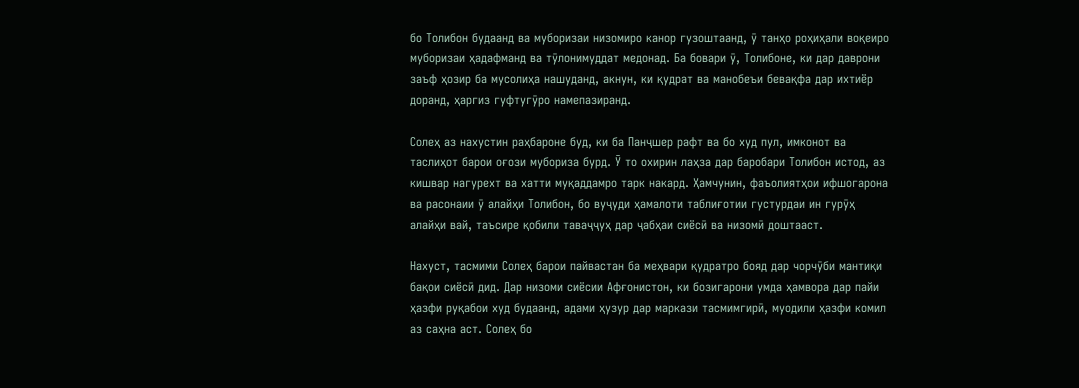бо Толибон будаанд ва муборизаи низомиро канор гузоштаанд, ӯ танҳо роҳиҳали воқеиро муборизаи ҳадафманд ва тӯлонимуддат медонад. Ба бовари ӯ, Толибоне, ки дар даврони заъф ҳозир ба мусолиҳа нашуданд, акнун, ки қудрат ва манобеъи бевақфа дар ихтиёр доранд, ҳаргиз гуфтугӯро намепазиранд.

Солеҳ аз нахустин раҳбароне буд, ки ба Панҷшер рафт ва бо худ пул, имконот ва таслиҳот барои оғози мубориза бурд. Ӯ то охирин лаҳза дар баробари Толибон истод, аз кишвар нагурехт ва хатти муқаддамро тарк накард. Ҳамчунин, фаъолиятҳои ифшогарона ва расонаии ӯ алайҳи Толибон, бо вуҷуди ҳамалоти таблиғотии густурдаи ин гурӯҳ алайҳи вай, таъсире қобили таваҷҷуҳ дар ҷабҳаи сиёсӣ ва низомӣ доштааст.

Нахуст, тасмими Солеҳ барои пайвастан ба меҳвари қудратро бояд дар чорчӯби мантиқи бақои сиёсӣ дид. Дар низоми сиёсии Афғонистон, ки бозигарони умда ҳамвора дар пайи ҳазфи руқабои худ будаанд, адами ҳузур дар маркази тасмимгирӣ, муодили ҳазфи комил аз саҳна аст. Солеҳ бо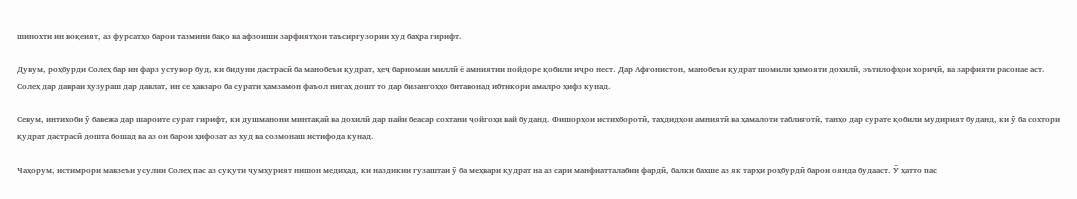шинохти ин воқеият, аз фурсатҳо барои тазмини бақо ва афзоиши зарфиятҳои таъсиргузории худ баҳра гирифт.

Дувум, роҳбурди Солеҳ бар ин фарз устувор буд, ки бидуни дастрасӣ ба манобеъи қудрат, ҳеҷ барномаи миллӣ ё амниятии пойдоре қобили иҷро нест. Дар Афғонистон, манобеъи қудрат шомили ҳимояти дохилӣ, эътилофҳои хориҷӣ, ва зарфияти расонае аст. Солеҳ дар давраи ҳузураш дар давлат, ин се ҳавзаро ба сурати ҳамзамон фаъол нигаҳ дошт то дар бизангоҳҳо битавонад ибтикори амалро ҳифз кунад.

Севум, интихоби ӯ бавежа дар шароите сурат гирифт, ки душманони минтақаӣ ва дохилӣ дар пайи беасар сохтани ҷойгоҳи вай буданд. Фишорҳои истихборотӣ, таҳдидҳои амниятӣ ва ҳамалоти таблиғотӣ, танҳо дар сурате қобили мудирият буданд, ки ӯ ба сохтори қудрат дастрасӣ дошта бошад ва аз он барои ҳифозат аз худ ва созмонаш истифода кунад.

Чаҳорум, истимрори мавзеъи усулии Солеҳ пас аз суқути ҷумҳурият нишон медиҳад, ки наздикии гузаштаи ӯ ба меҳвари қудрат на аз сари манфиатталабии фардӣ, балки бахше аз як тарҳи роҳбурдӣ барои оянда будааст. Ӯ ҳатто пас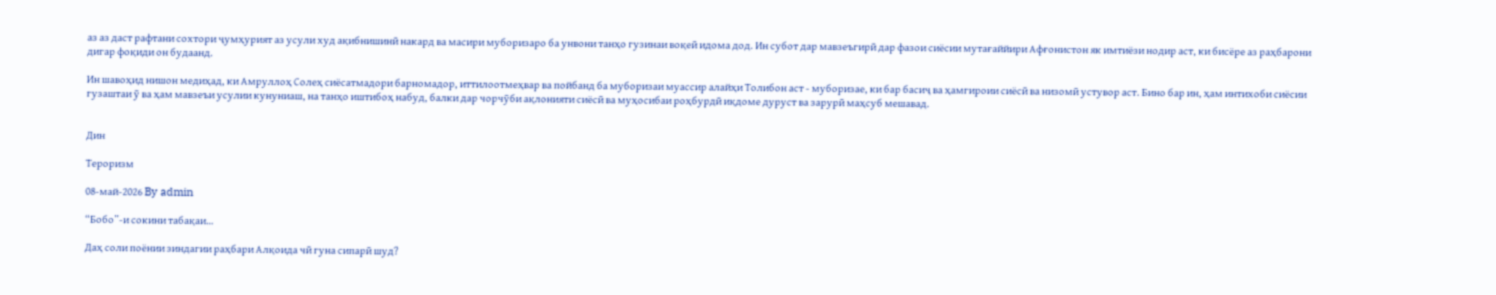аз аз даст рафтани сохтори ҷумҳурият аз усули худ ақибнишинӣ накард ва масири муборизаро ба унвони танҳо гузинаи воқеӣ идома дод. Ин субот дар мавзеъгирӣ дар фазои сиёсии мутағаййири Афғонистон як имтиёзи нодир аст, ки бисёре аз раҳбарони дигар фоқиди он будаанд.

Ин шавоҳид нишон медиҳад, ки Амруллоҳ Солеҳ сиёсатмадори барномадор, иттилоотмеҳвар ва пойбанд ба муборизаи муассир алайҳи Толибон аст - муборизае, ки бар басиҷ ва ҳамгироии сиёсӣ ва низомӣ устувор аст. Бино бар ин, ҳам интихоби сиёсии гузаштаи ӯ ва ҳам мавзеъи усулии кунуниаш, на танҳо иштибоҳ набуд, балки дар чорчӯби ақлонияти сиёсӣ ва муҳосибаи роҳбурдӣ иқдоме дуруст ва зарурӣ маҳсуб мешавад.


Дин

Тероризм

08-май-2026 By admin

“Бобо”-и сокини табақаи…

Даҳ соли поёнии зиндагии раҳбари Алқоида чӣ гуна сипарӣ шуд?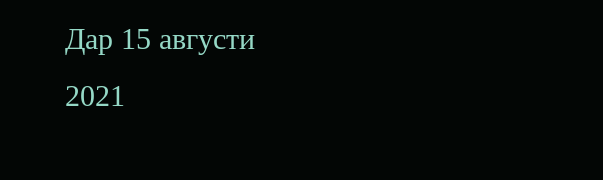Дар 15 августи 2021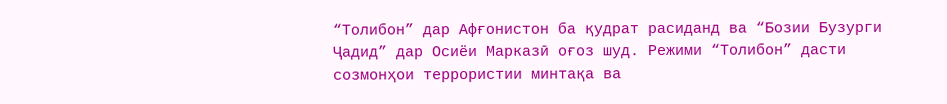“Толибон” дар Афғонистон ба қудрат расиданд ва “Бозии Бузурги Ҷадид” дар Осиёи Марказӣ оғоз шуд. Режими “Толибон” дасти созмонҳои террористии минтақа ва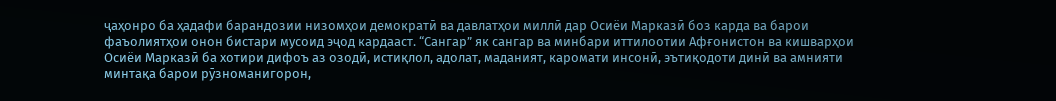ҷаҳонро ба ҳадафи барандозии низомҳои демократӣ ва давлатҳои миллӣ дар Осиёи Марказӣ боз карда ва барои фаъолиятҳои онон бистари мусоид эҷод кардааст. “Сангар” як сангар ва минбари иттилоотии Афғонистон ва кишварҳои Осиёи Марказӣ ба хотири дифоъ аз озодӣ, истиқлол, адолат, маданият, каромати инсонӣ, эътиқодоти динӣ ва амнияти минтақа барои рӯзноманигорон,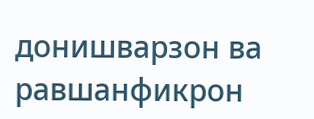донишварзон ва равшанфикрон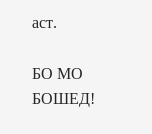аст.

БО МО БОШЕД!